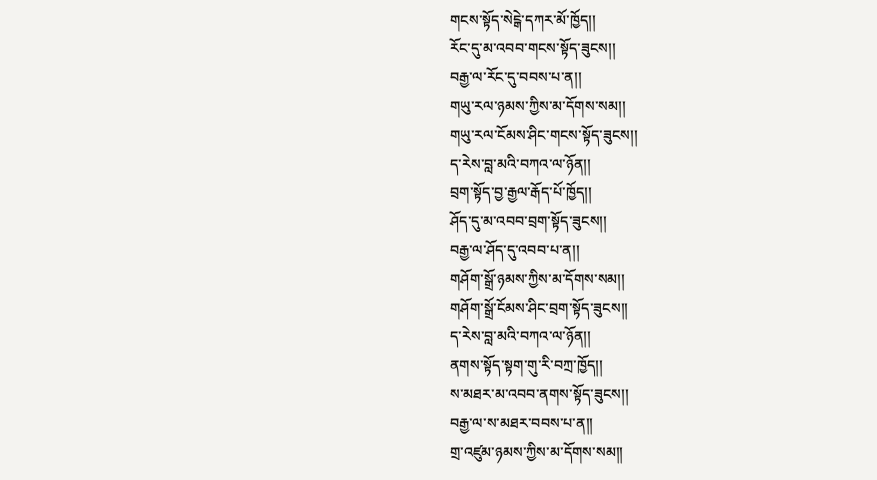གངས་སྟོད་སེངྒེ་དཀར་མོ་ཁྱོད།།
རོང་དུ་མ་འབབ་གངས་སྟོད་ཟུངས།།
བརྒྱ་ལ་རོང་དུ་བབས་པ་ན།།
གཡུ་རལ་ཉམས་ཀྱིས་མ་དོགས་སམ།།
གཡུ་རལ་ངོམས་ཤིང་གངས་སྟོད་ཟུངས།།
ད་རེས་བླ་མའི་བཀའ་ལ་ཉོན།།
བྲག་སྟོད་བྱ་རྒྱལ་རྒོད་པོ་ཁྱོད།།
ཤོད་དུ་མ་འབབ་བྲག་སྟོད་ཟུངས།།
བརྒྱ་ལ་ཤོད་དུ་འབབ་པ་ན།།
གཤོག་སྒྲོ་ཉམས་ཀྱིས་མ་དོགས་སམ།།
གཤོག་སྒྲོ་ངོམས་ཤིང་བྲག་སྟོད་ཟུངས།།
ད་རེས་བླ་མའི་བཀའ་ལ་ཉོན།།
ནགས་སྟོད་སྟག་གུ་རི་བཀྲ་ཁྱོད།།
ས་མཐར་མ་འབབ་ནགས་སྟོད་ཟུངས།།
བརྒྱ་ལ་ས་མཐར་བབས་པ་ན།།
གྲ་འཛུམ་ཉམས་ཀྱིས་མ་དོགས་སམ།།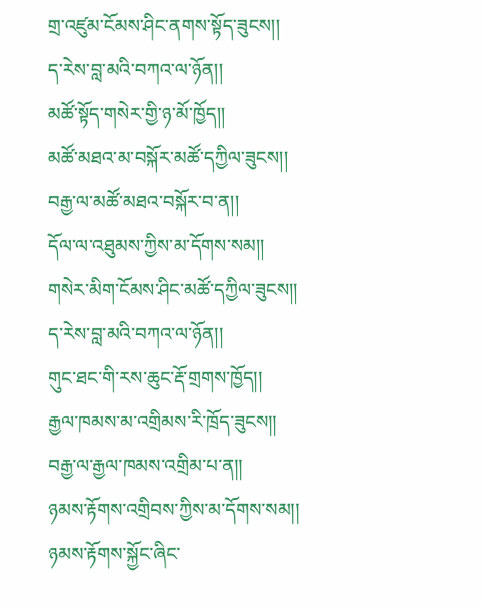གྲ་འཛུམ་ངོམས་ཤིང་ནགས་སྟོད་ཟུངས།།
ད་རེས་བླ་མའི་བཀའ་ལ་ཉོན།།
མཚོ་སྟོད་གསེར་གྱི་ཉ་མོ་ཁྱོད།།
མཚོ་མཐའ་མ་བསྐོར་མཚོ་དཀྱིལ་ཟུངས།།
བརྒྱ་ལ་མཚོ་མཐའ་བསྐོར་བ་ན།།
དོལ་ལ་འཐུམས་ཀྱིས་མ་དོགས་སམ།།
གསེར་མིག་ངོམས་ཤིང་མཚོ་དཀྱིལ་ཟུངས།།
ད་རེས་བླ་མའི་བཀའ་ལ་ཉོན།།
གུང་ཐང་གི་རས་ཆུང་རྡོ་གྲགས་ཁྱོད།།
རྒྱལ་ཁམས་མ་འགྲིམས་རི་ཁྲོད་ཟུངས།།
བརྒྱ་ལ་རྒྱལ་ཁམས་འགྲིམ་པ་ན།།
ཉམས་རྟོགས་འགྲིབས་ཀྱིས་མ་དོགས་སམ།།
ཉམས་རྟོགས་སྐྱོང་ཞིང་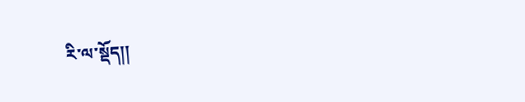རི་ལ་སྡོད།།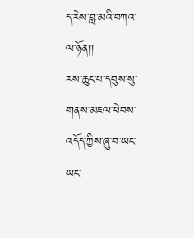ད་རེས་བླ་མའི་བཀའ་ལ་ཉོན།།
རས་ཆུང་པ་དབུས་སུ་གནས་མཇལ་ཕེབས་འདོད་ཀྱིས་ཞུ་བ་ཡང་ཡང་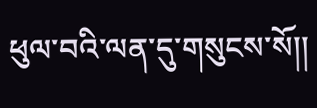ཕུལ་བའི་ལན་དུ་གསུངས་སོ།།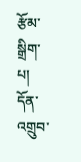རྩོམ་སྒྲིག་པ། དོན་འགྲུབ་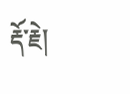རྡོ་རྗེ།